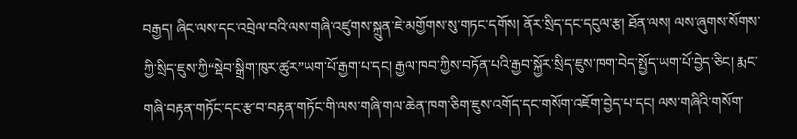བརྒྱད། ཞིང་ལས་དང་འབྲེལ་བའི་ལས་གཞི་འཛུགས་སྐྲུན་ཇེ་མགྱོགས་སུ་གཏང་དགོས། ནོར་སྲིད་དང་དངུལ་རྩ། ཐོན་ལས། ལས་ཞུགས་སོགས་ཀྱི་སྲིད་ཇུས་ཀྱི“སྡེབ་སྒྲིག་ཁུར་ཚུར”ཡག་པོ་རྒྱག་པ་དང། རྒྱལ་ཁབ་ཀྱིས་བཏོན་པའི་རྒྱབ་སྐྱོར་སྲིད་ཇུས་ཁག་བེད་སྤྱོད་ཡག་པོ་བྱེད་ཅིང། རྨང་གཞི་བརྟན་གཏོང་དང་རྩ་བ་བརྟན་གཏོང་གི་ལས་གཞི་གལ་ཆེན་ཁག་ཅིག་ཇུས་འགོད་དང་གསོག་འཇོག་བྱེད་པ་དང། ལས་གཞིའི་གསོག་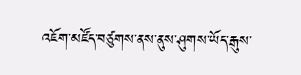འཇོག་མཛོད་བཙུགས་ནས་ནུས་ཤུགས་ཡོད་རྒུས་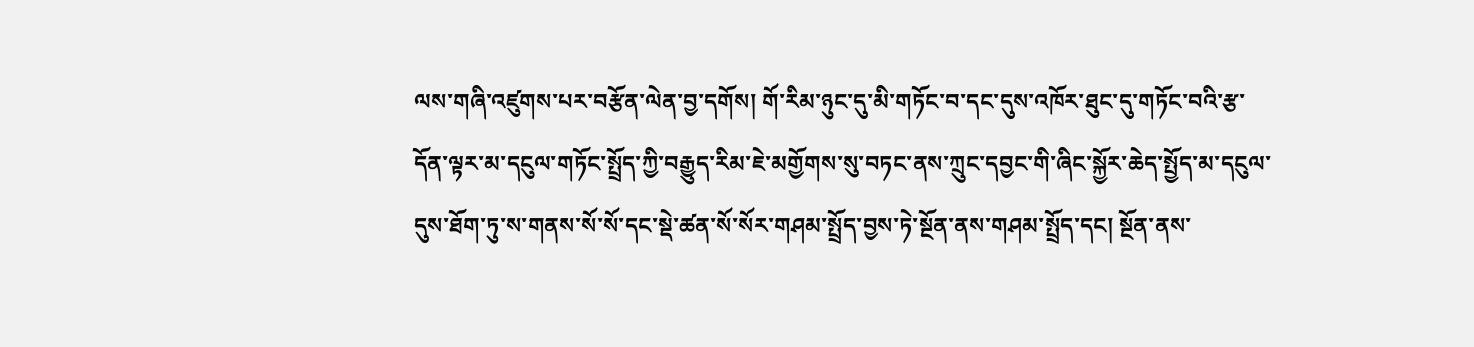ལས་གཞི་འཛུགས་པར་བརྩོན་ལེན་བྱ་དགོས། གོ་རིམ་ཉུང་དུ་མི་གཏོང་བ་དང་དུས་འཁོར་ཐུང་དུ་གཏོང་བའི་རྩ་དོན་ལྟར་མ་དངུལ་གཏོང་སྤྲོད་ཀྱི་བརྒྱུད་རིམ་ཇེ་མགྱོགས་སུ་བཏང་ནས་ཀྲུང་དབྱང་གི་ཞིང་སྐྱོར་ཆེད་སྤྱོད་མ་དངུལ་དུས་ཐོག་ཏུ་ས་གནས་སོ་སོ་དང་སྡེ་ཚན་སོ་སོར་གཤམ་སྤྲོད་བྱས་ཏེ་སྔོན་ནས་གཤམ་སྤྲོད་དང། སྔོན་ནས་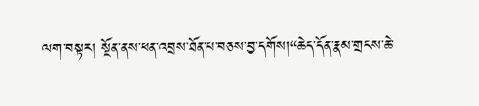ལག་བསྟར། སྔོན་ནས་ཕན་འབྲས་ཐོན་པ་བཅས་བྱ་དགོས།“ཆེད་དོན་རྣམ་གྲངས་ཆེ་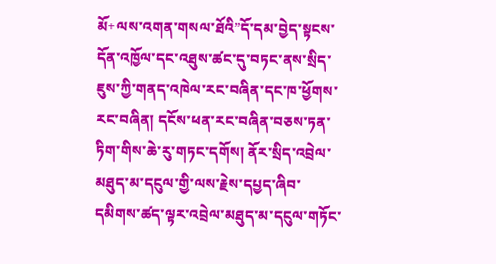མོ+ལས་འགན་གསལ་ཐོའི”དོ་དམ་བྱེད་སྟངས་དོན་འཁྱོལ་དང་འཐུས་ཚང་དུ་བཏང་ནས་སྲིད་ཇུས་ཀྱི་གནད་འཁེལ་རང་བཞིན་དང་ཁ་ཕྱོགས་རང་བཞིན། དངོས་ཕན་རང་བཞིན་བཅས་ཏན་ཏིག་གིས་ཆེ་རུ་གཏང་དགོས། ནོར་སྲིད་འབྲེལ་མཐུད་མ་དངུལ་གྱི་ལས་རྗེས་དཔྱད་ཞིབ་དམིགས་ཚད་ལྟར་འབྲེལ་མཐུད་མ་དངུལ་གཏོང་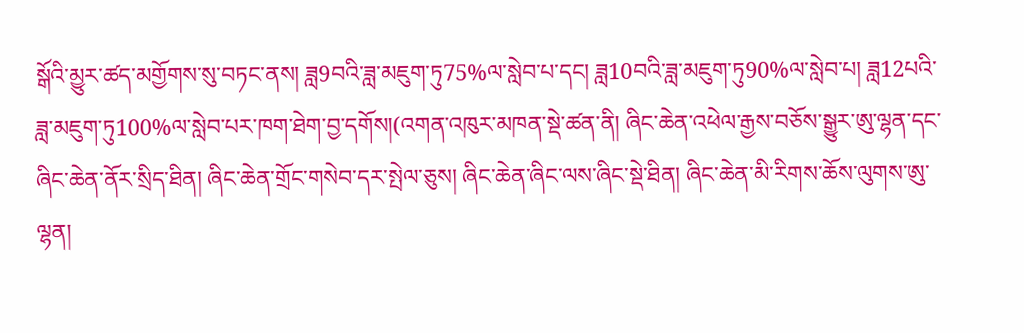སྒོའི་མྱུར་ཚད་མགྱོགས་སུ་བཏང་ནས། ཟླ9བའི་ཟླ་མཇུག་ཏུ75%ལ་སླེབ་པ་དང། ཟླ10བའི་ཟླ་མཇུག་ཏུ90%ལ་སླེབ་པ། ཟླ12པའི་ཟླ་མཇུག་ཏུ100%ལ་སླེབ་པར་ཁག་ཐེག་བྱ་དགོས།(འགན་འཁུར་མཁན་སྡེ་ཚན་ནི། ཞིང་ཆེན་འཕེལ་རྒྱས་བཅོས་སྒྱུར་ཨུ་ལྷན་དང་ཞིང་ཆེན་ནོར་སྲིད་ཐིན། ཞིང་ཆེན་གྲོང་གསེབ་དར་སྤེལ་ཅུས། ཞིང་ཆེན་ཞིང་ལས་ཞིང་སྡེ་ཐིན། ཞིང་ཆེན་མི་རིགས་ཆོས་ལུགས་ཨུ་ལྷན།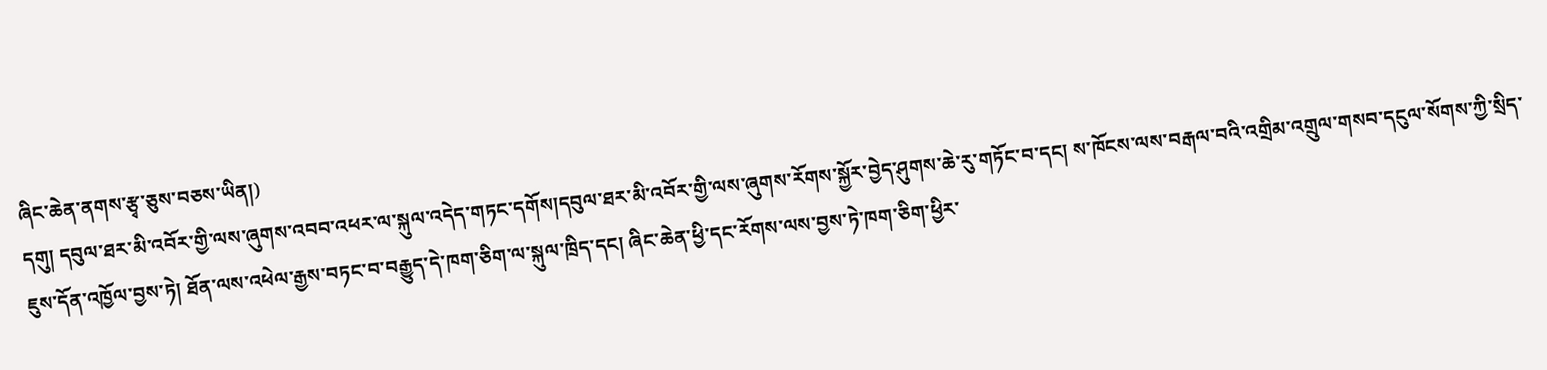ཞིང་ཆེན་ནགས་རྩྭ་ཅུས་བཅས་ཡིན།)
དགུ། དབུལ་ཐར་མི་འབོར་གྱི་ལས་ཞུགས་འབབ་འཕར་ལ་སྐུལ་འདེད་གཏང་དགོས།དབུལ་ཐར་མི་འབོར་གྱི་ལས་ཞུགས་རོགས་སྐྱོར་བྱེད་ཤུགས་ཆེ་རུ་གཏོང་བ་དང། ས་ཁོངས་ལས་བརྒལ་བའི་འགྲིམ་འགྲུལ་གསབ་དངུལ་སོགས་ཀྱི་སྲིད་ཇུས་དོན་འཁྱོལ་བྱས་ཏེ། ཐོན་ལས་འཕེལ་རྒྱས་བཏང་བ་བརྒྱུད་དེ་ཁག་ཅིག་ལ་སྐུལ་ཁྲིད་དང། ཞིང་ཆེན་ཕྱི་དང་རོགས་ལས་བྱས་ཏེ་ཁག་ཅིག་ཕྱིར་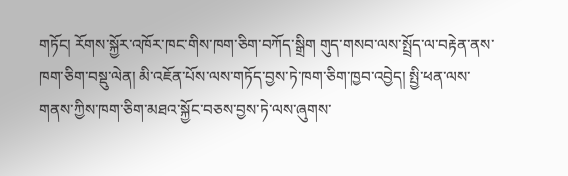གཏོང། རོགས་སྐྱོར་འཁོར་ཁང་གིས་ཁག་ཅིག་བཀོད་སྒྲིག གུད་གསབ་ལས་སྤྲོད་ལ་བརྟེན་ནས་ཁག་ཅིག་བསྡུ་ལེན། མི་འཇོན་པོས་ལས་གཏོད་བྱས་ཏེ་ཁག་ཅིག་ཁྱབ་འབྱེད། སྤྱི་ཕན་ལས་གནས་ཀྱིས་ཁག་ཅིག་མཐའ་སྐྱོང་བཅས་བྱས་ཏེ་ལས་ཞུགས་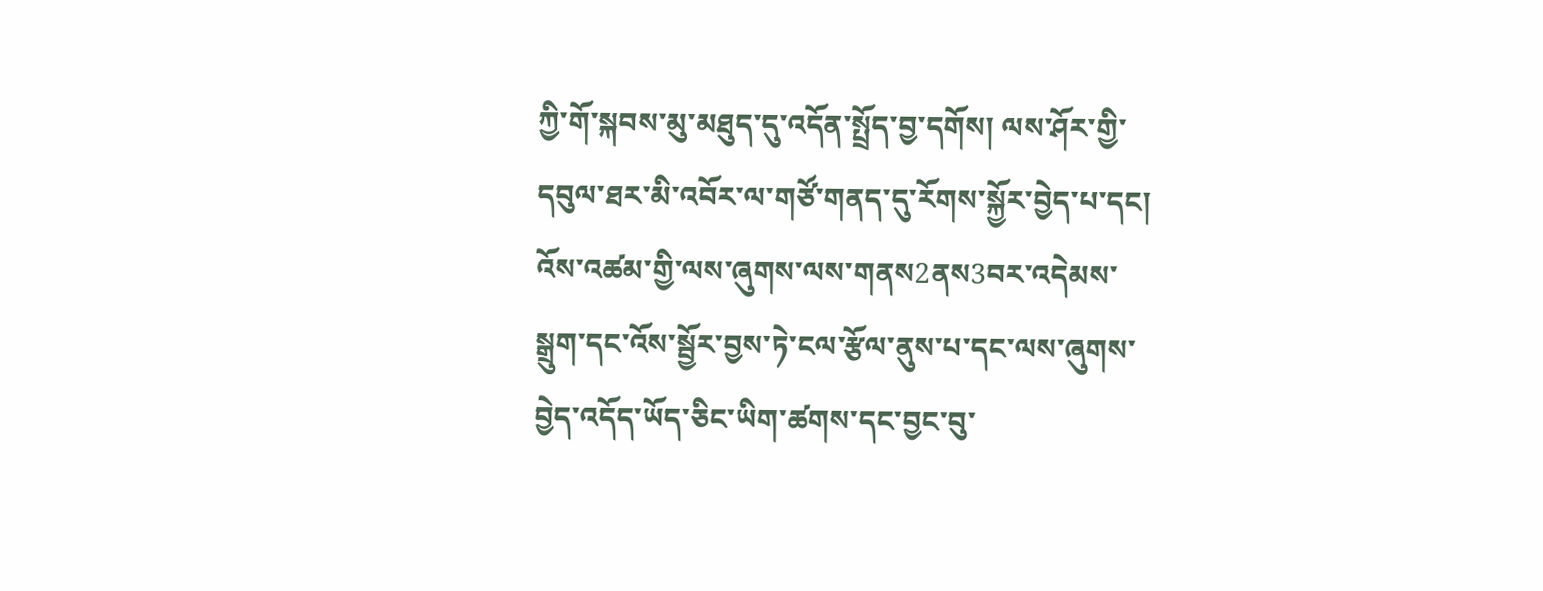ཀྱི་གོ་སྐབས་མུ་མཐུད་དུ་འདོན་སྤྲོད་བྱ་དགོས། ལས་ཤོར་གྱི་དབུལ་ཐར་མི་འབོར་ལ་གཙོ་གནད་དུ་རོགས་སྐྱོར་བྱེད་པ་དང། འོས་འཚམ་གྱི་ལས་ཞུགས་ལས་གནས2ནས3བར་འདེམས་སྒྲུག་དང་འོས་སྦྱོར་བྱས་ཏེ་ངལ་རྩོལ་ནུས་པ་དང་ལས་ཞུགས་བྱེད་འདོད་ཡོད་ཅིང་ཡིག་ཚགས་དང་བྱང་བུ་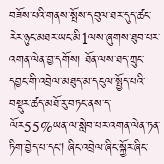བཟོས་པའི་གནས་སྤོས་དབུལ་ཐར་དུད་ཚང་རེར་ཉུང་མཐར་ཡང་མི1ལས་ཞུགས་ཐུབ་པར་འགན་ལེན་བྱ་དགོས། ཐོན་ལས་ཐད་ཀྲུང་དབྱང་གི་འབྲེལ་མཐུད་མ་དངུལ་སྤྱོད་པའི་བསྡུར་ཚད་མཐོ་རུ་བཏང་ནས་ད་ལོར55%ཡན་ལ་སླེབ་པར་འགན་ལེན་ཏན་ཏིག་བྱེད་པ་དང། ཞིང་འབྲེལ་ཞིང་སྐྱོར་ཞིང་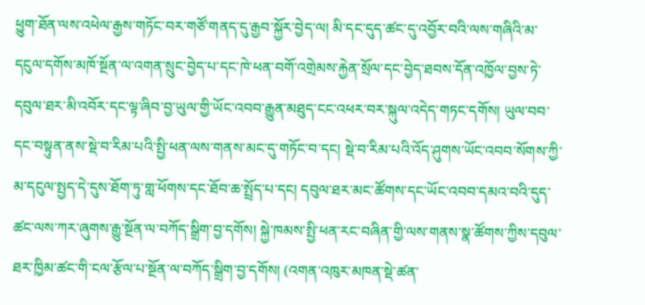ཕྱུག་ཐོན་ལས་འཕེལ་རྒྱས་གཏོང་བར་གཙོ་གནད་དུ་རྒྱབ་སྐྱོར་བྱེད་ལ། མི་དང་དུད་ཚང་དུ་འབྱོར་བའི་ལས་གཞིའི་མ་དངུལ་དགོས་མཁོ་སྔོན་ལ་འགན་སྲུང་བྱེད་པ་དང་ཁེ་ཕན་བགོ་འགྲེམས་རྐྱེན་སྲོལ་དང་བྱེད་ཐབས་དོན་འཁྱོལ་བྱས་ཏེ་དབུལ་ཐར་མི་འབོར་དང་ལྟ་ཞིབ་བྱ་ཡུལ་གྱི་ཡོང་འབབ་རྒྱུན་མཐུད་ངང་འཕར་བར་སྐུལ་འདེད་གཏང་དགོས། ཡུལ་བབ་དང་བསྟུན་ནས་སྡེ་བ་རིམ་པའི་སྤྱི་ཕན་ལས་གནས་མང་དུ་གཏོང་བ་དང། སྡེ་བ་རིམ་པའི་འོད་ཤུགས་ཡོང་འབབ་སོགས་ཀྱི་མ་དངུལ་སྤྱད་དེ་དུས་ཐོག་ཏུ་གླ་ཕོགས་དང་ཐོབ་ཆ་སྤྲོད་པ་དང། དབུལ་ཐར་མང་ཚོགས་དང་ཡོང་འབབ་དམའ་བའི་དུད་ཚང་ལས་ཀར་ཞུགས་རྒྱུ་སྔོན་ལ་བཀོད་སྒྲིག་བྱ་དགོས། སྐྱེ་ཁམས་སྤྱི་ཕན་རང་བཞིན་གྱི་ལས་གནས་སྣ་ཚོགས་ཀྱིས་དབུལ་ཐར་ཁྱིམ་ཚང་གི་ངལ་རྩོལ་པ་སྔོན་ལ་བཀོད་སྒྲིག་བྱ་དགོས། (འགན་འཁུར་མཁན་སྡེ་ཚན་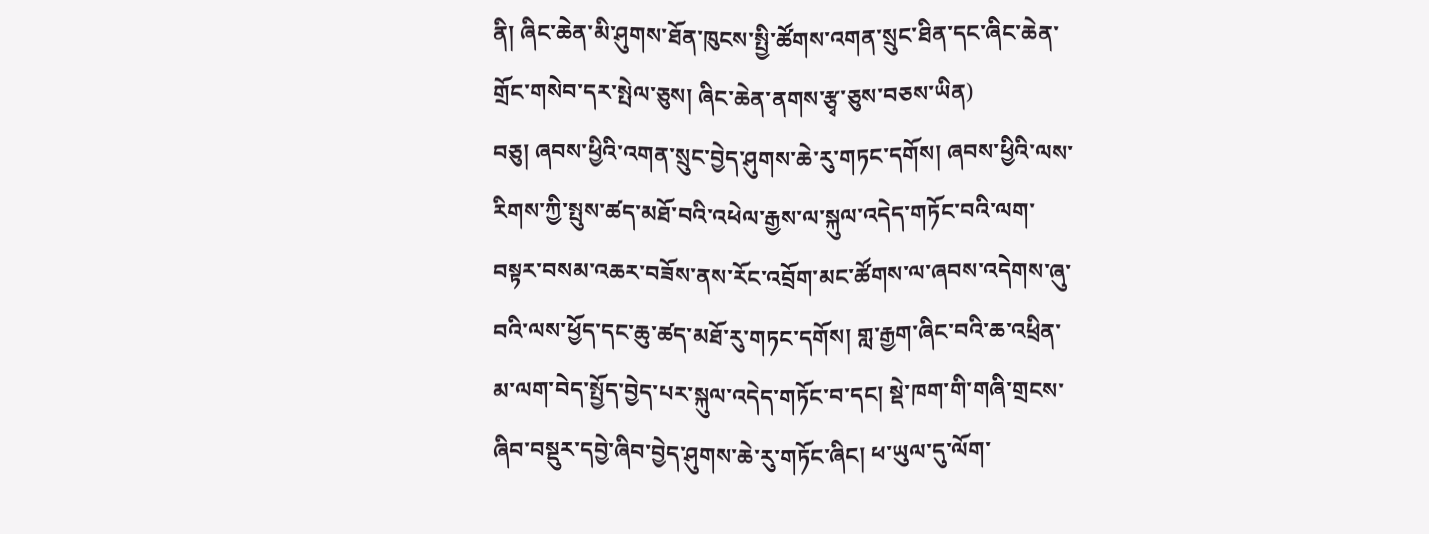ནི། ཞིང་ཆེན་མི་ཤུགས་ཐོན་ཁུངས་སྤྱི་ཚོགས་འགན་སྲུང་ཐིན་དང་ཞིང་ཆེན་གྲོང་གསེབ་དར་སྤེལ་ཅུས། ཞིང་ཆེན་ནགས་རྩྭ་ཅུས་བཅས་ཡིན)
བཅུ། ཞབས་ཕྱིའི་འགན་སྲུང་བྱེད་ཤུགས་ཆེ་རུ་གཏང་དགོས། ཞབས་ཕྱིའི་ལས་རིགས་ཀྱི་སྤུས་ཚད་མཐོ་བའི་འཕེལ་རྒྱས་ལ་སྐུལ་འདེད་གཏོང་བའི་ལག་བསྟར་བསམ་འཆར་བཟོས་ནས་རོང་འབྲོག་མང་ཚོགས་ལ་ཞབས་འདེགས་ཞུ་བའི་ལས་ཕྱོད་དང་ཆུ་ཚད་མཐོ་རུ་གཏང་དགོས། གླ་རྒྱག་ཞིང་བའི་ཆ་འཕྲིན་མ་ལག་བེད་སྤྱོད་བྱེད་པར་སྐུལ་འདེད་གཏོང་བ་དང། སྡེ་ཁག་གི་གཞི་གྲངས་ཞིབ་བསྡུར་དབྱེ་ཞིབ་བྱེད་ཤུགས་ཆེ་རུ་གཏོང་ཞིང། ཕ་ཡུལ་དུ་ལོག་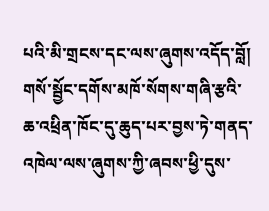པའི་མི་གྲངས་དང་ལས་ཞུགས་འདོད་བློ། གསོ་སྦྱོང་དགོས་མཁོ་སོགས་གཞི་རྩའི་ཆ་འཕྲིན་ཁོང་དུ་ཆུད་པར་བྱས་ཏེ་གནད་འཁེལ་ལས་ཞུགས་ཀྱི་ཞབས་ཕྱི་དུས་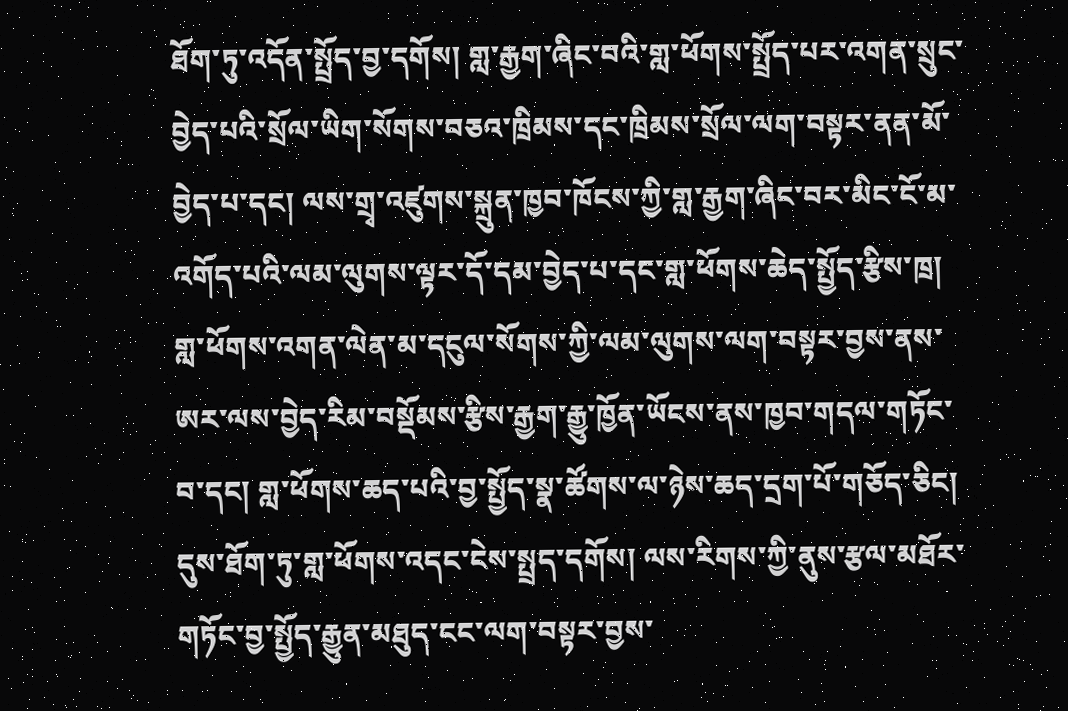ཐོག་ཏུ་འདོན་སྤྲོད་བྱ་དགོས། གླ་རྒྱག་ཞིང་བའི་གླ་ཕོགས་སྤྲོད་པར་འགན་སྲུང་བྱེད་པའི་སྲོལ་ཡིག་སོགས་བཅའ་ཁྲིམས་དང་ཁྲིམས་སྲོལ་ལག་བསྟར་ནན་མོ་བྱེད་པ་དང། ལས་གྲྭ་འཛུགས་སྐྲུན་ཁྱབ་ཁོངས་ཀྱི་གླ་རྒྱག་ཞིང་བར་མིང་ངོ་མ་འགོད་པའི་ལམ་ལུགས་ལྟར་དོ་དམ་བྱེད་པ་དང་གླ་ཕོགས་ཆེད་སྤྱོད་རྩིས་ཁྲ། གླ་ཕོགས་འགན་ལེན་མ་དངུལ་སོགས་ཀྱི་ལམ་ལུགས་ལག་བསྟར་བྱས་ནས་ཨར་ལས་བྱེད་རིམ་བསྡོམས་རྩིས་རྒྱག་རྒྱུ་ཁྱོན་ཡོངས་ནས་ཁྱབ་གདལ་གཏོང་བ་དང། གླ་ཕོགས་ཆད་པའི་བྱ་སྤྱོད་སྣ་ཚོགས་ལ་ཉེས་ཆད་དྲག་པོ་གཅོད་ཅིང། དུས་ཐོག་ཏུ་གླ་ཕོགས་འདང་ངེས་སྤྲད་དགོས། ལས་རིགས་ཀྱི་ནུས་རྩལ་མཐོར་གཏོང་བྱ་སྤྱོད་རྒྱུན་མཐུད་ངང་ལག་བསྟར་བྱས་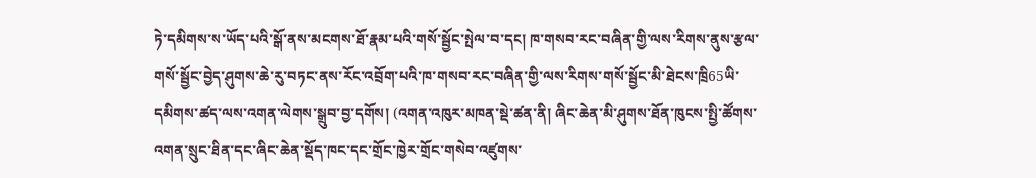ཏེ་དམིགས་ས་ཡོད་པའི་སྒོ་ནས་མངགས་ཐོ་རྣམ་པའི་གསོ་སྦྱོང་སྤེལ་བ་དང། ཁ་གསབ་རང་བཞིན་གྱི་ལས་རིགས་ནུས་རྩལ་གསོ་སྦྱོང་བྱེད་ཤུགས་ཆེ་རུ་བཏང་ནས་རོང་འབྲོག་པའི་ཁ་གསབ་རང་བཞིན་གྱི་ལས་རིགས་གསོ་སྦྱོང་མི་ཐེངས་ཁྲི65ཡི་དམིགས་ཚད་ལས་འགན་ལེགས་སྒྲུབ་བྱ་དགོས། (འགན་འཁུར་མཁན་སྡེ་ཚན་ནི། ཞིང་ཆེན་མི་ཤུགས་ཐོན་ཁུངས་སྤྱི་ཚོགས་འགན་སྲུང་ཐིན་དང་ཞིང་ཆེན་སྡོད་ཁང་དང་གྲོང་ཁྱེར་གྲོང་གསེབ་འཛུགས་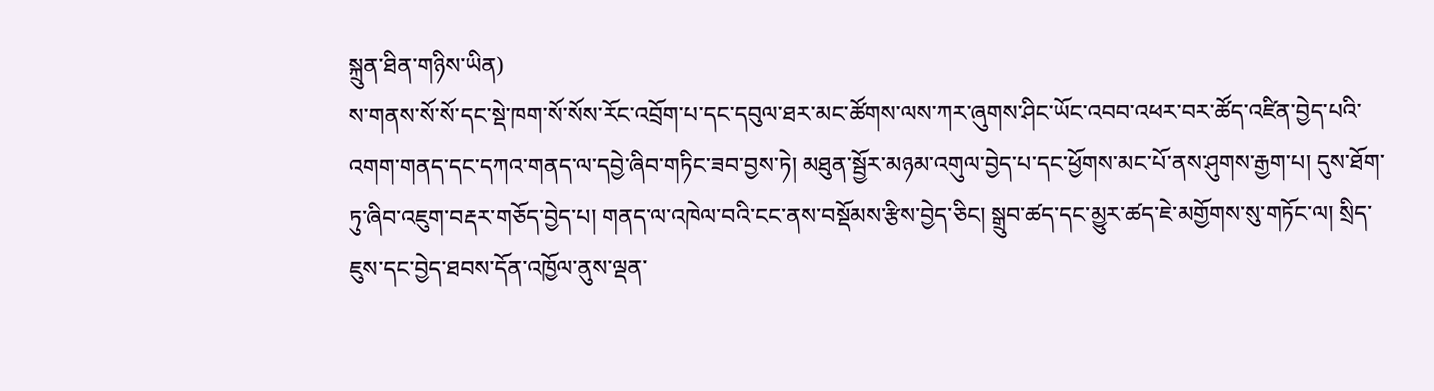སྐྲུན་ཐིན་གཉིས་ཡིན)
ས་གནས་སོ་སོ་དང་སྡེ་ཁག་སོ་སོས་རོང་འབྲོག་པ་དང་དབུལ་ཐར་མང་ཚོགས་ལས་ཀར་ཞུགས་ཤིང་ཡོང་འབབ་འཕར་བར་ཚོད་འཛིན་བྱེད་པའི་འགག་གནད་དང་དཀའ་གནད་ལ་དབྱེ་ཞིབ་གཏིང་ཟབ་བྱས་ཏེ། མཐུན་སྦྱོར་མཉམ་འགུལ་བྱེད་པ་དང་ཕྱོགས་མང་པོ་ནས་ཤུགས་རྒྱག་པ། དུས་ཐོག་ཏུ་ཞིབ་འཇུག་བརྡར་གཅོད་བྱེད་པ། གནད་ལ་འཁེལ་བའི་ངང་ནས་བསྡོམས་རྩིས་བྱེད་ཅིང། སྒྲུབ་ཚད་དང་མྱུར་ཚད་ཇེ་མགྱོགས་སུ་གཏོང་ལ། སྲིད་ཇུས་དང་བྱེད་ཐབས་དོན་འཁྱོལ་ནུས་ལྡན་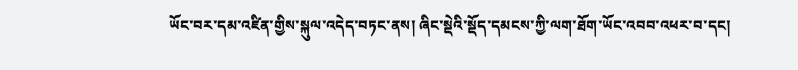ཡོང་བར་དམ་འཛིན་གྱིས་སྐུལ་འདེད་བཏང་ནས། ཞིང་སྡེའི་སྡོད་དམངས་ཀྱི་ལག་ཐོག་ཡོང་འབབ་འཕར་བ་དང།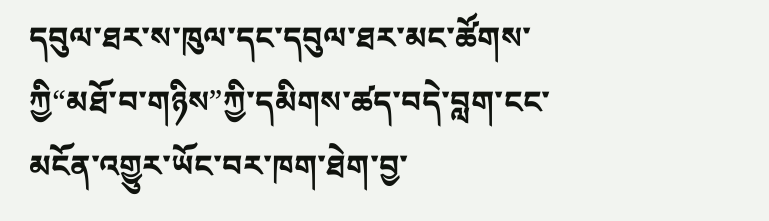དབུལ་ཐར་ས་ཁུལ་དང་དབུལ་ཐར་མང་ཚོགས་ཀྱི“མཐོ་བ་གཉིས”ཀྱི་དམིགས་ཚད་བདེ་བླག་ངང་མངོན་འགྱུར་ཡོང་བར་ཁག་ཐེག་བྱ་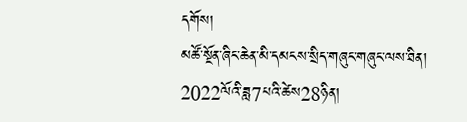དགོས།
མཚོ་སྔོན་ཞིང་ཆེན་མི་དམངས་སྲིད་གཞུང་གཞུང་ལས་ཐིན།
2022ལོའི་ཟླ7པའི་ཚེས28ཉིན།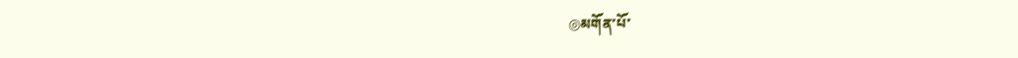◎མགོན་པོ་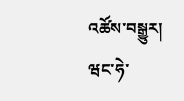འཚོས་བསྒྱུར། ཝང་ཧེ་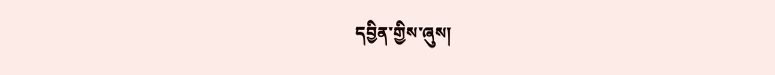དབྱིན་གྱིས་ཞུས།